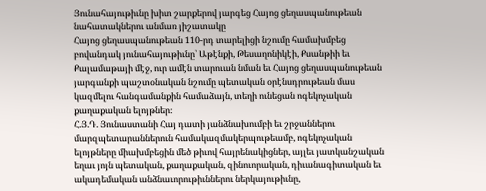Յունահայութիւնը խիտ շարքերով յարգեց Հայոց ցեղասպանութեան նահատակներու անմառ յիշատակը
Հայոց ցեղասպանութեան 110-րդ տարելիցի նշումը համախմբեց բովանդակ յունահայութիւնը՝ Աթէնքի, Թեսաղոնիկէի, Քսանթիի եւ Քալամաթայի մէջ, ուր ամէն տարուան նման եւ Հայոց ցեղասպանութեան յարգանքի պաշտօնական նշումը պետական օրէնսդրութեան մաս կազմելու հանգամանքին համաձայն, տեղի ունեցան ոգեկոչական քաղաքական ելոյթներ։
Հ.Յ.Դ. Յունաստանի Հայ դատի յանձնախումբի եւ շրջաններու մարզպետարաններուն համակազմակերպութեամբ, ոգեկոչական ելոյթները միախմբեցին մեծ թիւով հայրենակիցներ, այլեւ յատկանշական եղաւ յոյն պետական, քաղաքական, զինուորական, դիւանագիտական եւ ակադեմական անձնաւորութիւններու ներկայութիւնը,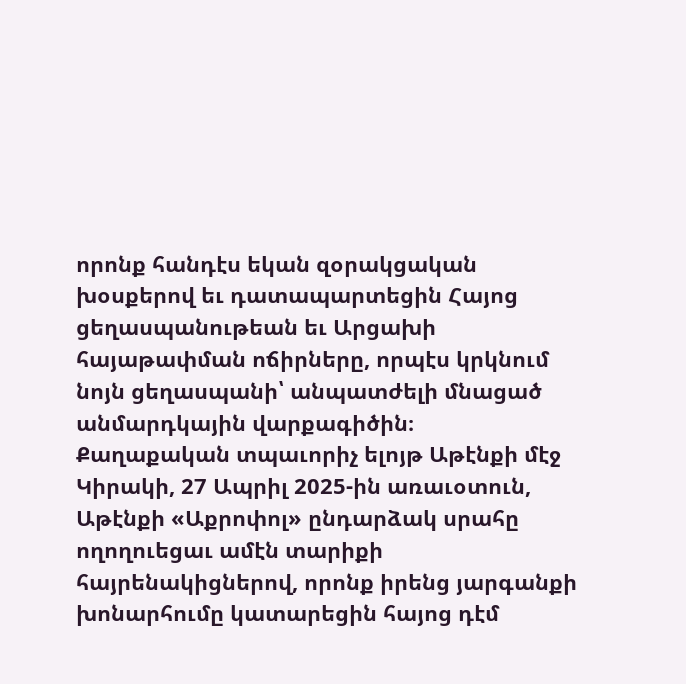որոնք հանդէս եկան զօրակցական խօսքերով եւ դատապարտեցին Հայոց ցեղասպանութեան եւ Արցախի հայաթափման ոճիրները, որպէս կրկնում նոյն ցեղասպանի՝ անպատժելի մնացած անմարդկային վարքագիծին։
Քաղաքական տպաւորիչ ելոյթ Աթէնքի մէջ
Կիրակի, 27 Ապրիլ 2025-ին առաւօտուն, Աթէնքի «Աքրոփոլ» ընդարձակ սրահը ողողուեցաւ ամէն տարիքի հայրենակիցներով, որոնք իրենց յարգանքի խոնարհումը կատարեցին հայոց դէմ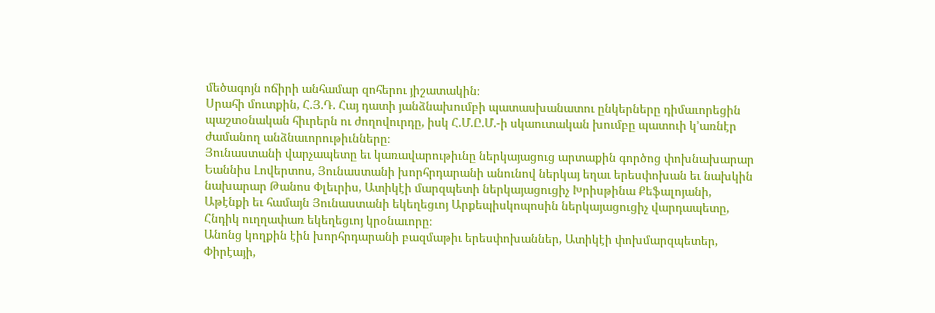մեծագոյն ոճիրի անհամար զոհերու յիշատակին։
Սրահի մուտքին, Հ.Յ.Դ. Հայ դատի յանձնախումբի պատասխանատու ընկերները դիմաւորեցին պաշտօնական հիւրերն ու ժողովուրդը, իսկ Հ.Մ.Ը.Մ.-ի սկաուտական խումբը պատուի կ՚առնէր ժամանող անձնաւորութիւնները։
Յունաստանի վարչապետը եւ կառավարութիւնը ներկայացուց արտաքին գործոց փոխնախարար Եաննիս Լովերտոս, Յունաստանի խորհրդարանի անունով ներկայ եղաւ երեսփոխան եւ նախկին նախարար Թանոս Փլեւրիս, Ատիկէի մարզպետի ներկայացուցիչ Խրիսթինա Քեֆալոյանի, Աթէնքի եւ համայն Յունաստանի եկեղեցւոյ Արքեպիսկոպոսին ներկայացուցիչ վարդապետը, Հնդիկ ուղղափառ եկեղեցւոյ կրօնաւորը։
Անոնց կողքին էին խորհրդարանի բազմաթիւ երեսփոխաններ, Ատիկէի փոխմարզպետեր, Փիրէայի,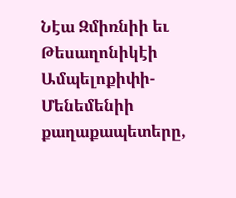Նէա Զմիռնիի եւ Թեսաղոնիկէի Ամպելոքիփի-Մենեմենիի քաղաքապետերը,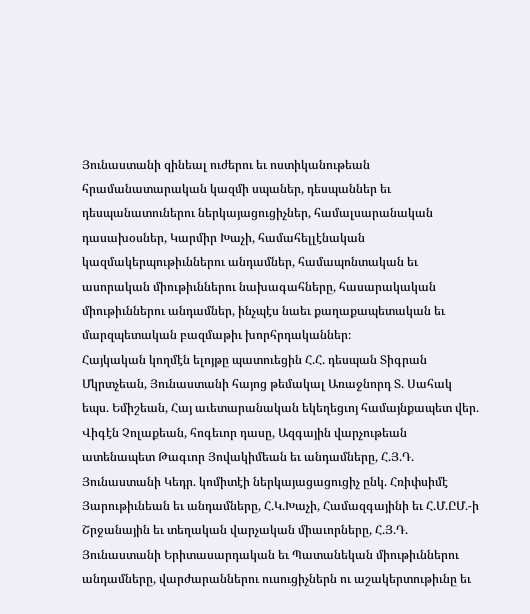Յունաստանի զինեալ ուժերու եւ ոստիկանութեան հրամանատարական կազմի սպաներ, դեսպաններ եւ դեսպանատուներու ներկայացուցիչներ, համալսարանական դասախօսներ, Կարմիր Խաչի, համահելլէնական կազմակերպութիւններու անդամներ, համապոնտական եւ ասորական միութիւններու նախագահները, հասարակական միութիւններու անդամներ, ինչպէս նաեւ քաղաքապետական եւ մարզպետական բազմաթիւ խորհրդականներ։
Հայկական կողմէն ելոյթը պատուեցին Հ.Հ. դեսպան Տիգրան Մկրտչեան, Յունաստանի հայոց թեմակալ Առաջնորդ Տ. Սահակ եպս. Եմիշեան, Հայ աւետարանական եկեղեցւոյ համայնքապետ վեր. Վիգէն Չոլաքեան, հոգեւոր դասը, Ազգային վարչութեան ատենապետ Թագւոր Յովակիմեան եւ անդամները, Հ.Յ.Դ. Յունաստանի Կեդր. կոմիտէի ներկայացացուցիչ ընկ. Հռիփսիմէ Յարութիւնեան եւ անդամները, Հ.Կ.Խաչի, Համազգայինի եւ Հ.Մ.ԸՄ.-ի Շրջանային եւ տեղական վարչական միաւորները, Հ.Յ.Դ. Յունաստանի Երիտասարդական եւ Պատանեկան միութիւններու անդամները, վարժարաններու ուսուցիչներն ու աշակերտութիւնը եւ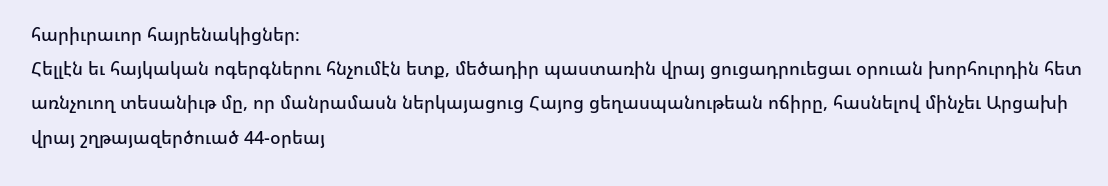հարիւրաւոր հայրենակիցներ։
Հելլէն եւ հայկական ոգերգներու հնչումէն ետք, մեծադիր պաստառին վրայ ցուցադրուեցաւ օրուան խորհուրդին հետ առնչուող տեսանիւթ մը, որ մանրամասն ներկայացուց Հայոց ցեղասպանութեան ոճիրը, հասնելով մինչեւ Արցախի վրայ շղթայազերծուած 44-օրեայ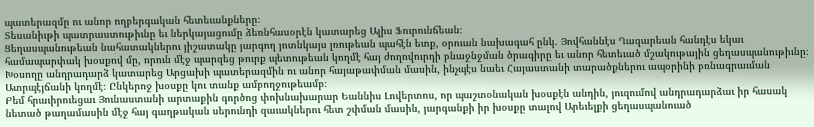պատերազմը ու անոր ողբերգական հետեւանքները։
Տեսանիւթի պատրաստութիւնը եւ ներկայացումը ձեռնհասօրէն կատարեց Ալիս Ֆուրունճեան։
Ցեղասպանութեան նահատակներու յիշատակը յարգող յոտնկայս լռութեան պահէն ետք, օրուան նախագահ ընկ. Յովհաննէս Ղազարեան հանդէս եկաւ համապարփակ խօսքով մը, որուն մէջ պարզեց թուրք պետութեան կողմէ հայ ժողովուրդի բնաջնջման ծրագիրը եւ անոր հետեւած մշակութային ցեղասպանութիւնը։
Խօսողը անդրադարձ կատարեց Արցախի պատերազմին ու անոր հայաթափման մասին, ինչպէս նաեւ Հայաստանի տարածքներու ապօրինի բռնագրաւման Ատրպէյճանի կողմէ։ Ընկերոջ խօսքը կու տանք ամբողջութեամբ։
Բեմ հրաւիրուեցաւ Յունաստանի արտաքին գործոց փոխնախարար Եաննիս Լովերտոս, որ պաշտօնական խօսքէն անդին, յուզումով անդրադարձաւ իր հասակ նետած թաղամասին մէջ հայ գաղթական սերունդի զաւակներու հետ շփման մասին, յարգանքի իր խօսքը տալով Արեւելքի ցեղասպանուած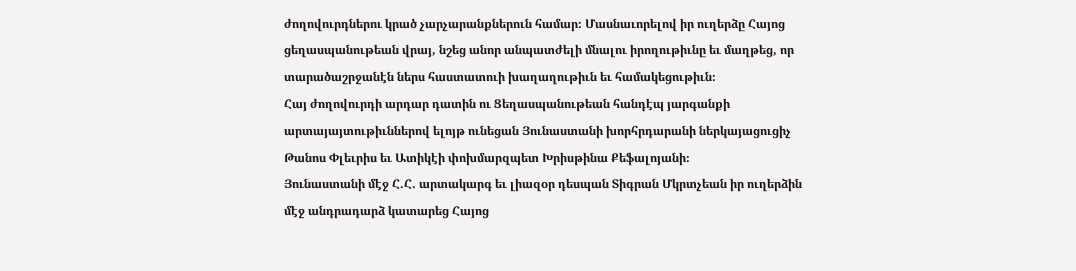ժողովուրդներու կրած չարչարանքներուն համար։ Մասնաւորելով իր ուղերձը Հայոց ցեղասպանութեան վրայ, նշեց անոր անպատժելի մնալու իրողութիւնը եւ մաղթեց, որ տարածաշրջանէն ներս հաստատուի խաղաղութիւն եւ համակեցութիւն։
Հայ ժողովուրդի արդար դատին ու Ցեղասպանութեան հանդէպ յարգանքի արտայայտութիւններով ելոյթ ունեցան Յունաստանի խորհրդարանի ներկայացուցիչ Թանոս Փլեւրիս եւ Ատիկէի փոխմարզպետ Խրիսթինա Քեֆալոյանի։
Յունաստանի մէջ Հ.Հ. արտակարգ եւ լիազօր դեսպան Տիգրան Մկրտչեան իր ուղերձին մէջ անդրադարձ կատարեց Հայոց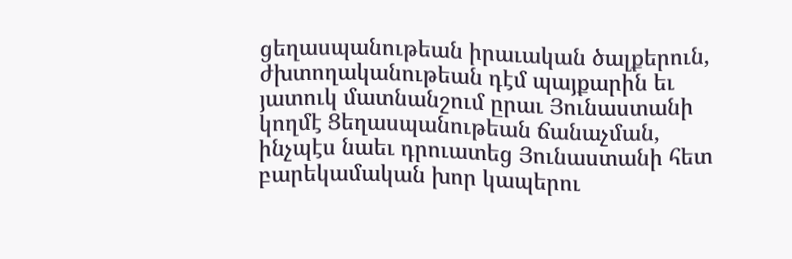ցեղասպանութեան իրաւական ծալքերուն, ժխտողականութեան դէմ պայքարին եւ յատուկ մատնանշում ըրաւ Յունաստանի կողմէ Ցեղասպանութեան ճանաչման, ինչպէս նաեւ դրուատեց Յունաստանի հետ բարեկամական խոր կապերու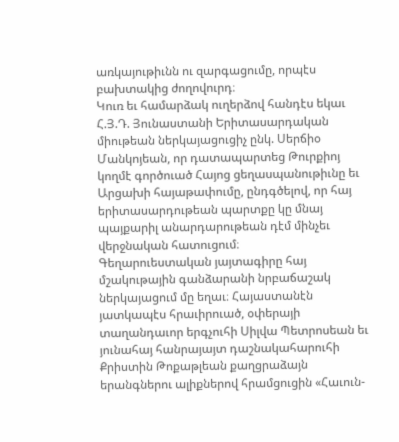առկայութիւնն ու զարգացումը, որպէս բախտակից ժողովուրդ։
Կուռ եւ համարձակ ուղերձով հանդէս եկաւ Հ.Յ.Դ. Յունաստանի Երիտասարդական միութեան ներկայացուցիչ ընկ. Սերճիօ Մանկոյեան, որ դատապարտեց Թուրքիոյ կողմէ գործուած Հայոց ցեղասպանութիւնը եւ Արցախի հայաթափումը, ընդգծելով, որ հայ երիտասարդութեան պարտքը կը մնայ պայքարիլ անարդարութեան դէմ մինչեւ վերջնական հատուցում։
Գեղարուեստական յայտագիրը հայ մշակութային գանձարանի նրբաճաշակ ներկայացում մը եղաւ։ Հայաստանէն յատկապէս հրաւիրուած, օփերայի տաղանդաւոր երգչուհի Սիլվա Պետրոսեան եւ յունահայ հանրայայտ դաշնակահարուհի Քրիստին Թոքաթլեան քաղցրաձայն երանգներու ալիքներով հրամցուցին «Հաւուն-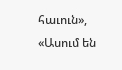հաւուն», «Ասում են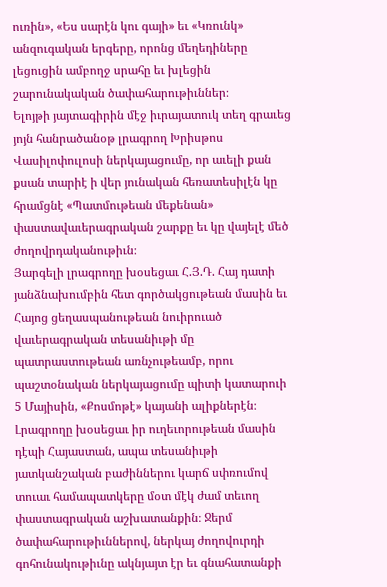ուռին», «Ես սարէն կու գայի» եւ «Կռունկ» անզուգական երգերը, որոնց մեղեդիները լեցուցին ամբողջ սրահը եւ խլեցին շարունակական ծափահարութիւններ։
Ելոյթի յայտագիրին մէջ իւրայատուկ տեղ գրաւեց յոյն հանրածանօթ լրագրող Խրիսթոս Վասիլոփուլոսի ներկայացումը, որ աւելի քան քսան տարիէ ի վեր յունական հեռատեսիլէն կը հրամցնէ «Պատմութեան մեքենան» փաստավաւերագրական շարքը եւ կը վայելէ մեծ ժողովրդականութիւն։
Յարգելի լրագրողը խօսեցաւ Հ.Յ.Դ. Հայ դատի յանձնախումբին հետ գործակցութեան մասին եւ Հայոց ցեղասպանութեան նուիրուած վաւերագրական տեսանիւթի մը պատրաստութեան առնչութեամբ, որու պաշտօնական ներկայացումը պիտի կատարուի 5 Մայիսին, «Քոսմոթէ» կայանի ալիքներէն։ Լրագրողը խօսեցաւ իր ուղեւորութեան մասին դէպի Հայաստան, ապա տեսանիւթի յատկանշական բաժիններու կարճ սփռումով տուաւ համապատկերը մօտ մէկ ժամ տեւող փաստագրական աշխատանքին։ Ջերմ ծափահարութիւններով, ներկայ ժողովուրդի գոհունակութիւնը ակնյայտ էր եւ գնահատանքի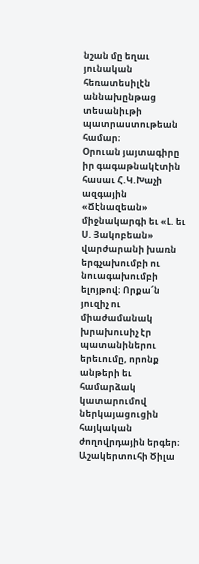նշան մը եղաւ յունական հեռատեսիլէն աննախընթաց տեսանիւթի պատրաստութեան համար։
Օրուան յայտագիրը իր գագաթնակէտին հասաւ Հ.Կ.Խաչի ազգային «Ճէնազեան» միջնակարգի եւ «Լ. եւ Ս. Յակոբեան» վարժարանի խառն երգչախումբի ու նուագախումբի ելոյթով։ Որքա՜ն յուզիչ ու միաժամանակ խրախուսիչ էր պատանիներու երեւումը, որոնք անթերի եւ համարձակ կատարումով ներկայացուցին հայկական ժողովրդային երգեր։ Աշակերտուհի Ծիլա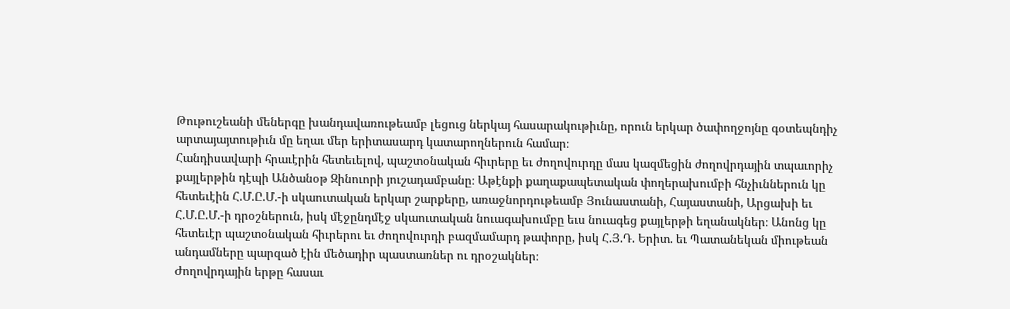Թութուշեանի մեներգը խանդավառութեամբ լեցուց ներկայ հասարակութիւնը, որուն երկար ծափողջոյնը գօտեպնդիչ արտայայտութիւն մը եղաւ մեր երիտասարդ կատարողներուն համար։
Հանդիսավարի հրաւէրին հետեւելով, պաշտօնական հիւրերը եւ ժողովուրդը մաս կազմեցին ժողովրդային տպաւորիչ քայլերթին դէպի Անծանօթ Զինուորի յուշադամբանը։ Աթէնքի քաղաքապետական փողերախումբի հնչիւններուն կը հետեւէին Հ.Մ.Ը.Մ.-ի սկաուտական երկար շարքերը, առաջնորդութեամբ Յունաստանի, Հայաստանի, Արցախի եւ Հ.Մ.Ը.Մ.-ի դրօշներուն, իսկ մէջընդմէջ սկաուտական նուագախումբը եւս նուագեց քայլերթի եղանակներ։ Անոնց կը հետեւէր պաշտօնական հիւրերու եւ ժողովուրդի բազմամարդ թափորը, իսկ Հ.Յ.Դ. Երիտ. եւ Պատանեկան միութեան անդամները պարզած էին մեծադիր պաստառներ ու դրօշակներ։
Ժողովրդային երթը հասաւ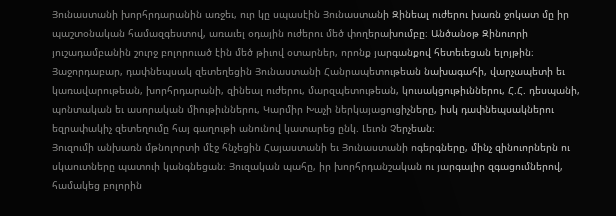Յունաստանի խորհրդարանին առջեւ, ուր կը սպասէին Յունաստանի Զինեալ ուժերու խառն ջոկատ մը իր պաշտօնական համազգեստով, առաւել օդային ուժերու մեծ փողերախումբը։ Անծանօթ Զինուորի յուշադամբանին շուրջ բոլորուած էին մեծ թիւով օտարներ, որոնք յարգանքով հետեւեցան ելոյթին։
Յաջորդաբար, դափնեպսակ զետեղեցին Յունաստանի Հանրապետութեան նախագահի, վարչապետի եւ կառավարութեան, խորհրդարանի, զինեալ ուժերու, մարզպետութեան, կուսակցութիւններու, Հ.Հ. դեսպանի, պոնտական եւ ասորական միութիւններու, Կարմիր Խաչի ներկայացուցիչները, իսկ դափնեպսակներու եզրափակիչ զետեղումը հայ գաղութի անունով կատարեց ընկ. Լեւոն Չերչեան։
Յուզումի անխառն մթնոլորտի մէջ հնչեցին Հայաստանի եւ Յունաստանի ոգերգները, մինչ զինուորներն ու սկաուտները պատուի կանգնեցան։ Յուզական պահը, իր խորհրդանշական ու յարգալիր զգացումներով, համակեց բոլորին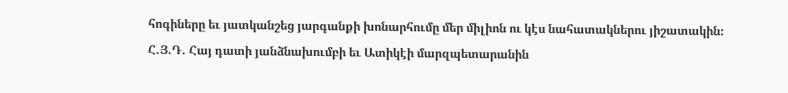հոգիները եւ յատկանշեց յարգանքի խոնարհումը մեր միլիոն ու կէս նահատակներու յիշատակին։
Հ.Յ.Դ. Հայ դատի յանձնախումբի եւ Ատիկէի մարզպետարանին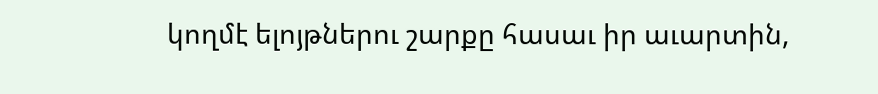կողմէ ելոյթներու շարքը հասաւ իր աւարտին,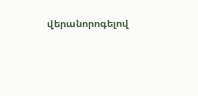վերանորոգելով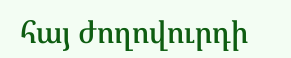հայ ժողովուրդի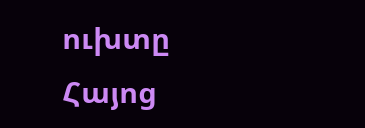ուխտը Հայոց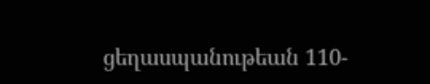ցեղասպանութեան 110-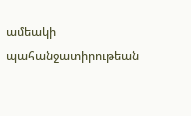ամեակի պահանջատիրութեան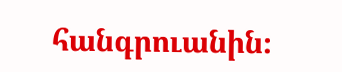հանգրուանին։